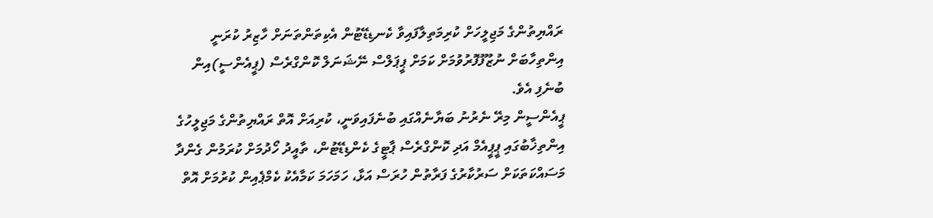ރައްޔިތުންގެ މަޖިލީހަށް ކުރިމަތިލާފައިވާ ކެނޑިޑޭޓުން އެކިތަންތަނަށް ހާޒިރު ކުރަނީ އިންތިހާބަށް ނުޒޫފުފޮރުވުމަށް ކަމަށް ޕީޕަލްސް ނޭޝަނަލް ކޮންގްރެސް (ޕީއެންސީ)އިން ބުނެފި އެވެ.
ޕީއެންސީން މިރޭ ނެރުނު ބަޔާނެއްގައި ބުނެފައިވަނީ، ކުރިއަށް އޮތް ރައްޔިތުންގެ މަޖިލީހުގެ އިންތިޚާބުގައި ޕީޕީއެމް އަދި ކޮންގްރެސް ޕާޓީގެ ކެންޑިޑޭޓުން، ތާއީދު ހޯދުމަށް ކުރަމުން ގެންދާ މަސައްކަތަކަށް ސަރުކާރުގެ ފަރާތުން ހުރަސް އަޅާ، ހަމަހަމަ ކަމާއެކު ކެމްޕެއިން ކުރުމަށް އޮތް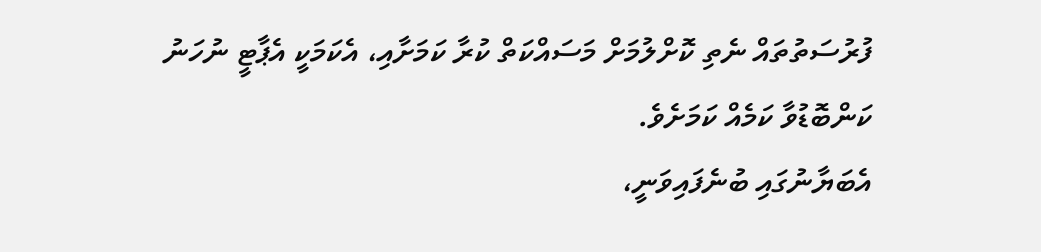ފުރުސަތުތައް ނެތި ކޮށްލުމަށް މަސައްކަތް ކުރާ ކަމަށާއި، އެކަމަކީ އެޕާޓީ ނުހަނު ކަންބޮޑުވާ ކަމެއް ކަމަށެވެ.
އެބަޔާނުގައި ބުނެފައިވަނީ،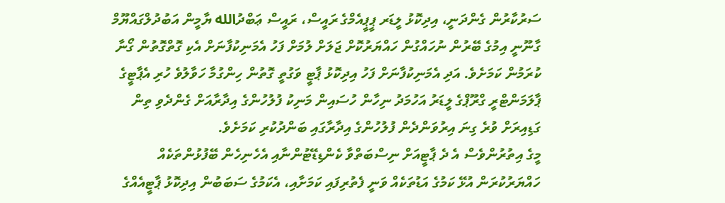ސަރުކާރުން ގެންދަނީ، އިދިކޮޅު ލީޑަރ ޕީޕީއެމްގެ ރައީސް، ރައީސް ޢަބްދުالله ޔާމީން އަބުދުލްގައްޔޫމް ގާނޫނީ އިމުގެ ބޭރުން ނުހައްގުން ހައްޔަރުކޮށް ޖަލަށް ލުމަށް ފަހު އެމަނިކުފާނަށް އެކި ގޮތްގޮތުން ގޯނާ ކުރަމުން ކަމަށެވެ. އަދި އެމަނިކުފާނަށް ފަހު އިދިކޮޅު ޕާޓީ ވަގުތީ ގޮތުން ހިންގުމާ ހަވާލުވެ ހުރި އެޕާޓީގެ ޕާލަމަންޓްރީ ގްރޫޕްގެ ލީޑަރު އަހުމަދު ނިހާން ހުސައިން މަނިކު ފުލުހުންގެ އިދާރާއަށް ގެންދެވި ތިން ގަޑިއިރަށް ވުރެ ގިނަ އިރުވަންދެން ފުލުހުންގެ އިދާރާގައި ބަންދުކުރި ކަމަށެވެ.
މީގެ އިތުރުންވެސް އެ ދެ ޕާޓީއަށް ނިސްބަތްވާ ކެންޑިޑޭޓުންނާއި އެހެނިހެން ބޭފުޅުންތަކެއް ހައްޔަރުކުރަން އުޅޭ ކަމުގެ އަޑުތަކެއް ވަނީ ފެތުރިފައި ކަމަށާއި، އެކަމުގެ ސަބަބުން އިދިކޮޅު ޕާޓީއެއްގެ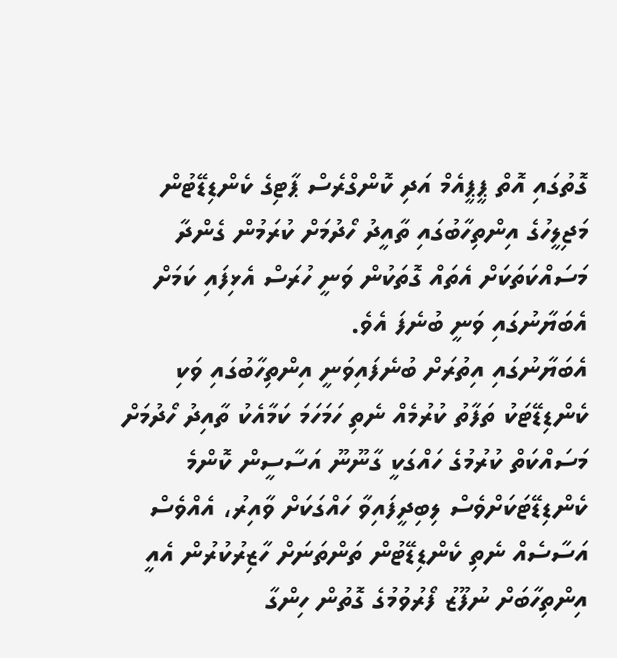ގޮތުގައި އޮތް ޕީޕީއެމް އަދި ކޮންގްރެސް ޕާޓިގެ ކެންޑިޑޭޓުން މަޖިލީހުގެ އިންތިހާބުގައި ތާއީދު ހޯދުމަށް ކުރަމުން ގެންދާ މަސައްކަތަކަށް އެތައް ގޮތަކުން ވަނީ ހުރަސް އެޅިފައި ކަމަށް އެބަޔާނުގައި ވަނީ ބުނެފަ އެވެ.
އެބަޔާނުގައި އިތުރަށް ބުނެފައިވަނީ އިންތިހާބުގައި ވަކި ކެންޑިޑޭޓަކު ތަފާތު ކުރުމެއް ނެތި ހަމަހަމަ ކަމާއެކު ތާއިދު ހޯދުމަށް މަސައްކަތް ކުރުމުގެ ހައްގަކީ ގާނޫނޫ އަސާސީން ކޮންމެ ކެންޑިޑޭޓަކަށްވެސް ލިބިދީފައިވާ ހައްގަކަށް ވާއިރު، އެއްވެސް އަސާސެއް ނެތި ކެންޑިޑޭޓުން ތަންތަނަށް ހާޒިރުކުރުން އެއީ އިންތިހާބަށް ނުފޫޒު ފޯރުވުމުގެ ގޮތުން ހިންގާ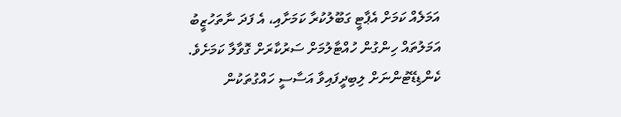އަމަލެއް ކަމަށް އެޕާޓީ ގަބޫލުކުރާ ކަމަށާއި، އެ ފަދަ ނާތަހުޒީބު އަމަލުތައް ހިންގުން ހުއްޓާލުމަށް ސަރުކާރަށް ގޮވާލާ ކަމަށެވެ.
ކެންޑިޑޭޓުންނަށް ލިބިދީފައިވާ އަސާސީ ހައްގުތަކުން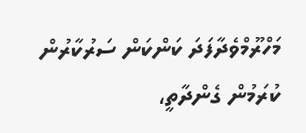މަހްރޫމްވެދާފަދަ ކަންކަން ސަރުކާރުން ކުރަމުން ގެންދާތީ،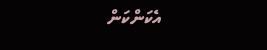އެކަންކަން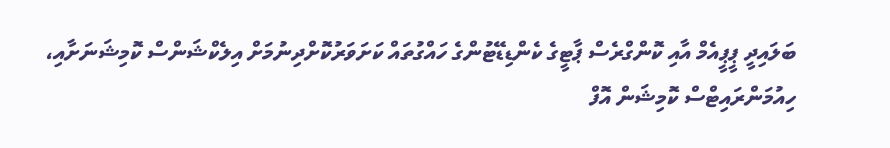ބަލައިދީ ޕީޕީއެމް އާއި ކޮންގްރެސް ޕާޓީގެ ކެންޑިޑޭޓުންގެ ހައްގުތައް ކަށަވަރުކޮށްދިނުމަށް އިލެކްޝަންސް ކޮމިޝަނަށާއި،
ހިއުމަންރައިޓްސް ކޮމިޝަން އޮފް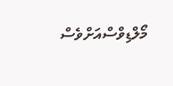މޯލްޑިވްސްއަށްވެސް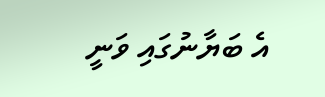އެ ބަޔާނުގައި ވަނީ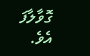ގޮވާލާފަ އެވެ.